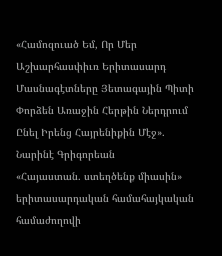«Համոզուած Եմ, Որ Մեր Աշխարհասփիւռ Երիտասարդ Մասնագէտները Յետագային Պիտի Փորձեն Առաջին Հերթին Ներդրում Ընել Իրենց Հայրենիքին Մէջ». Նարինէ Գրիգորեան
«Հայաստան. ստեղծենք միասին» երիտասարդական համահայկական համաժողովի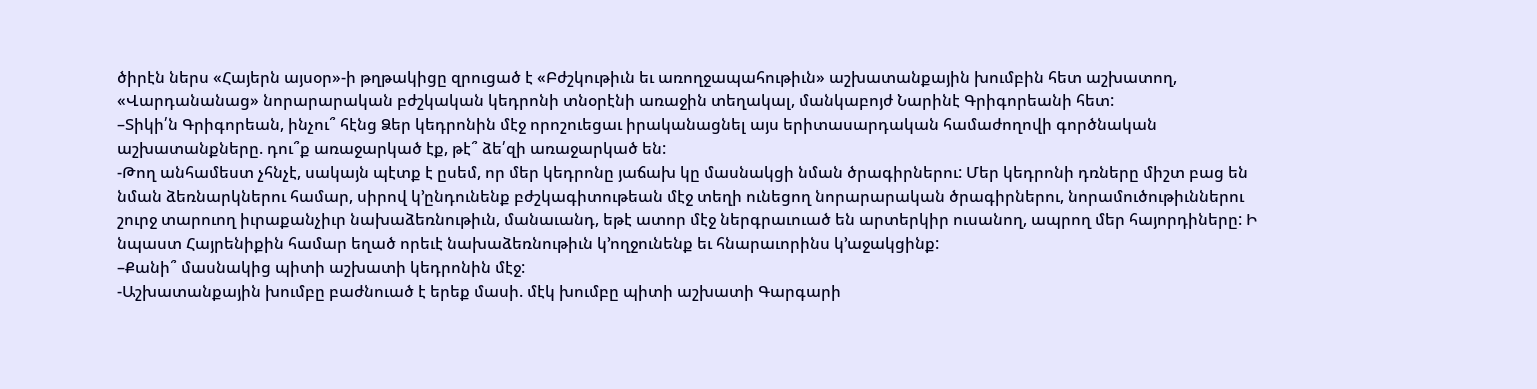ծիրէն ներս «Հայերն այսօր»-ի թղթակիցը զրուցած է «Բժշկութիւն եւ առողջապահութիւն» աշխատանքային խումբին հետ աշխատող, «Վարդանանաց» նորարարական բժշկական կեդրոնի տնօրէնի առաջին տեղակալ, մանկաբոյժ Նարինէ Գրիգորեանի հետ:
–Տիկի՛ն Գրիգորեան, ինչու՞ հէնց Ձեր կեդրոնին մէջ որոշուեցաւ իրականացնել այս երիտասարդական համաժողովի գործնական աշխատանքները. դու՞ք առաջարկած էք, թէ՞ ձե՛զի առաջարկած են:
-Թող անհամեստ չհնչէ, սակայն պէտք է ըսեմ, որ մեր կեդրոնը յաճախ կը մասնակցի նման ծրագիրներու: Մեր կեդրոնի դռները միշտ բաց են նման ձեռնարկներու համար, սիրով կ’ընդունենք բժշկագիտութեան մէջ տեղի ունեցող նորարարական ծրագիրներու, նորամուծութիւններու շուրջ տարուող իւրաքանչիւր նախաձեռնութիւն, մանաւանդ, եթէ ատոր մէջ ներգրաւուած են արտերկիր ուսանող, ապրող մեր հայորդիները: Ի նպաստ Հայրենիքին համար եղած որեւէ նախաձեռնութիւն կ’ողջունենք եւ հնարաւորինս կ’աջակցինք:
–Քանի՞ մասնակից պիտի աշխատի կեդրոնին մէջ:
-Աշխատանքային խումբը բաժնուած է երեք մասի. մէկ խումբը պիտի աշխատի Գարգարի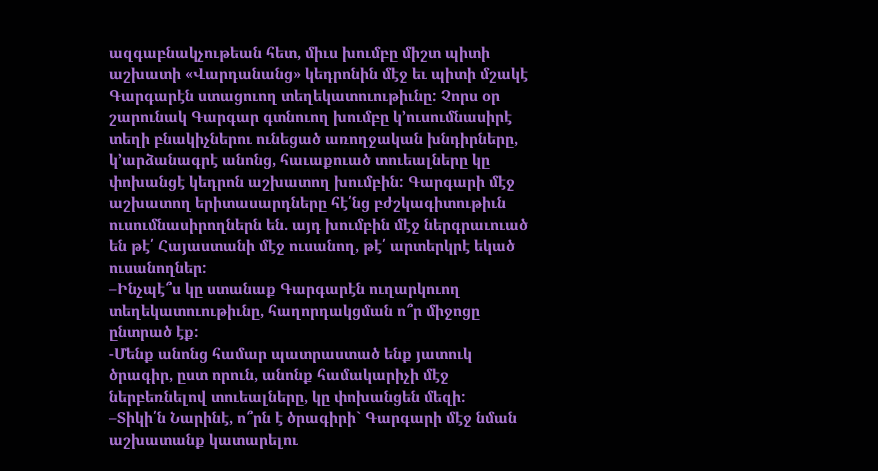ազգաբնակչութեան հետ, միւս խումբը միշտ պիտի աշխատի «Վարդանանց» կեդրոնին մէջ եւ պիտի մշակէ Գարգարէն ստացուող տեղեկատուութիւնը: Չորս օր շարունակ Գարգար գտնուող խումբը կ’ուսումնասիրէ տեղի բնակիչներու ունեցած առողջական խնդիրները, կ’արձանագրէ անոնց, հաւաքուած տուեալները կը փոխանցէ կեդրոն աշխատող խումբին: Գարգարի մէջ աշխատող երիտասարդները հէ՛նց բժշկագիտութիւն ուսումնասիրողներն են. այդ խումբին մէջ ներգրաւուած են թէ՛ Հայաստանի մէջ ուսանող, թէ՛ արտերկրէ եկած ուսանողներ:
–Ինչպէ՞ս կը ստանաք Գարգարէն ուղարկուող տեղեկատուութիւնը, հաղորդակցման ո՞ր միջոցը ընտրած էք:
-Մենք անոնց համար պատրաստած ենք յատուկ ծրագիր, ըստ որուն, անոնք համակարիչի մէջ ներբեռնելով տուեալները, կը փոխանցեն մեզի:
–Տիկի՛ն Նարինէ, ո՞րն է ծրագիրի` Գարգարի մէջ նման աշխատանք կատարելու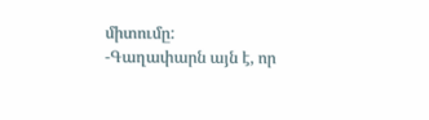միտումը:
-Գաղափարն այն է, որ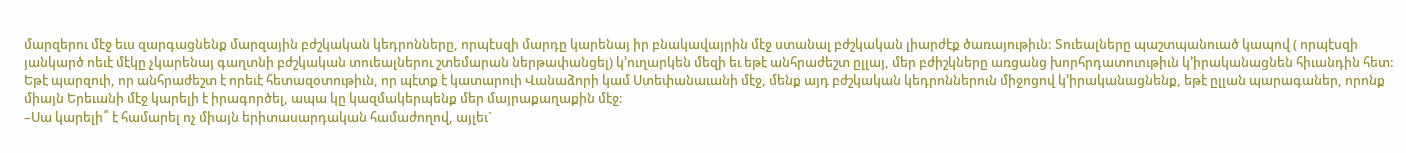մարզերու մէջ եւս զարգացնենք մարզային բժշկական կեդրոնները, որպէսզի մարդը կարենայ իր բնակավայրին մէջ ստանալ բժշկական լիարժէք ծառայութիւն: Տուեալները պաշտպանուած կապով ( որպէսզի յանկարծ ոեւէ մէկը չկարենայ գաղտնի բժշկական տուեալներու շտեմարան ներթափանցել) կ’ուղարկեն մեզի եւ եթէ անհրաժեշտ ըլլայ, մեր բժիշկները առցանց խորհրդատուութիւն կ’իրականացնեն հիւանդին հետ: Եթէ պարզուի, որ անհրաժեշտ է որեւէ հետազօտութիւն, որ պէտք է կատարուի Վանաձորի կամ Ստեփանաւանի մէջ, մենք այդ բժշկական կեդրոններուն միջոցով կ’իրականացնենք, եթէ ըլլան պարագաներ, որոնք միայն Երեւանի մէջ կարելի է իրագործել, ապա կը կազմակերպենք մեր մայրաքաղաքին մէջ:
–Սա կարելի՞ է համարել ոչ միայն երիտասարդական համաժողով, այլեւ`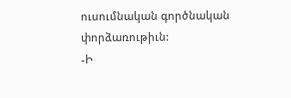ուսումնական գործնական փորձառութիւն:
-Ի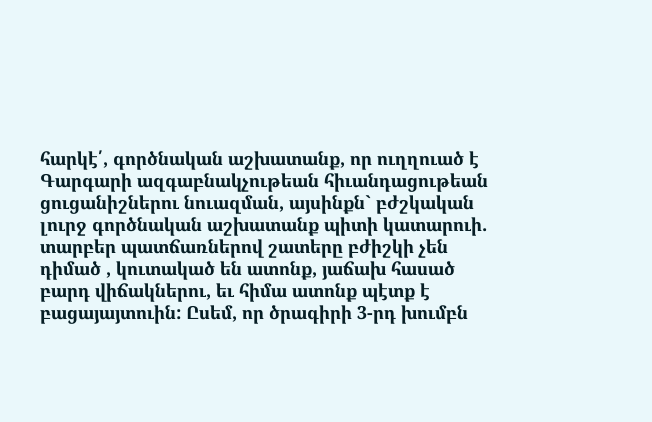հարկէ՛, գործնական աշխատանք, որ ուղղուած է Գարգարի ազգաբնակչութեան հիւանդացութեան ցուցանիշներու նուազման, այսինքն` բժշկական լուրջ գործնական աշխատանք պիտի կատարուի. տարբեր պատճառներով շատերը բժիշկի չեն դիմած , կուտակած են ատոնք, յաճախ հասած բարդ վիճակներու, եւ հիմա ատոնք պէտք է բացայայտուին: Ըսեմ, որ ծրագիրի 3-րդ խումբն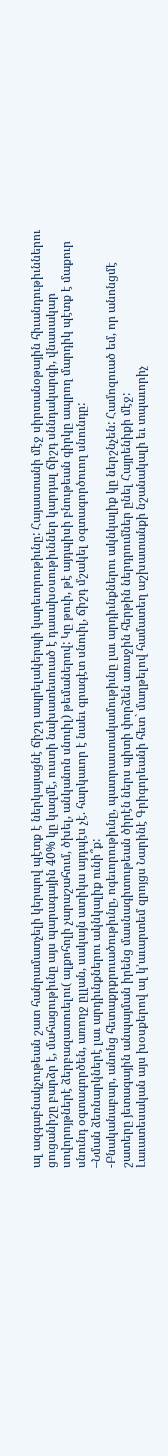ալ ազգաբնակչութեան շատ հանրամատչելի կերպով պէտք է ներկայացնէ ճիշդ ապրելակերպի կարեւորութիւնը: Հայաստանի մէջ սիրտանօթային հիւանդութիւններու ցուցանիշը բարձր է, մահացութիւնը այս պարագային 40% կը կազմէ, ուստի նախատեսուած է դասախօսութիւններ կարդալ ճիշդ սննդակարգի, վնասակար սովորոյթներէ ձերբազատուելու( ալքոհոլի չարաշահում, ծխել, անկանոն սնուիլ) թեմաներով: Կը թուի, թէ այդպիսի բնութեան գիրկը ապրող մարդիկ պէտք է մաքուր սնունդ օգտագործեն, առողջ ըլլան, սակայն ատիկա այդպէս չէ. հարկաւոր է նաեւ գրագէտ սնուիլ, ճիշդ մշակել օգտագործուող սնունդը:
–Նման ձեռնարկներէ լաւ արդիւնքներու ակնկալիք ունի՞ք:
-Բնականաբար, անոնց հետաքրքրուածութիւնը, ոգեւորութիւնը, պատրաստակամութիւնը լաւ արդիւնքներու ակնկալիք կը ներշնչեն: Համոզուած եմ, որ անոնցմէ շատերը յետագային անպայման իրենց մասնագիտութեան ծիրէն ներս պիտի փորձեն առաջին հերթին ներդրումներ ընել Հայրենիքի մէջ:
Լաւատեսական այս խօսքերով ալ կ’աւարտեմ զրոյցս Նարինէ Գրիգորեանի հետ` մաղթելով համատեղ աշխատանքի նշանակալի եւ տպաւորիչ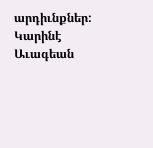արդիւնքներ:
Կարինէ Աւագեան